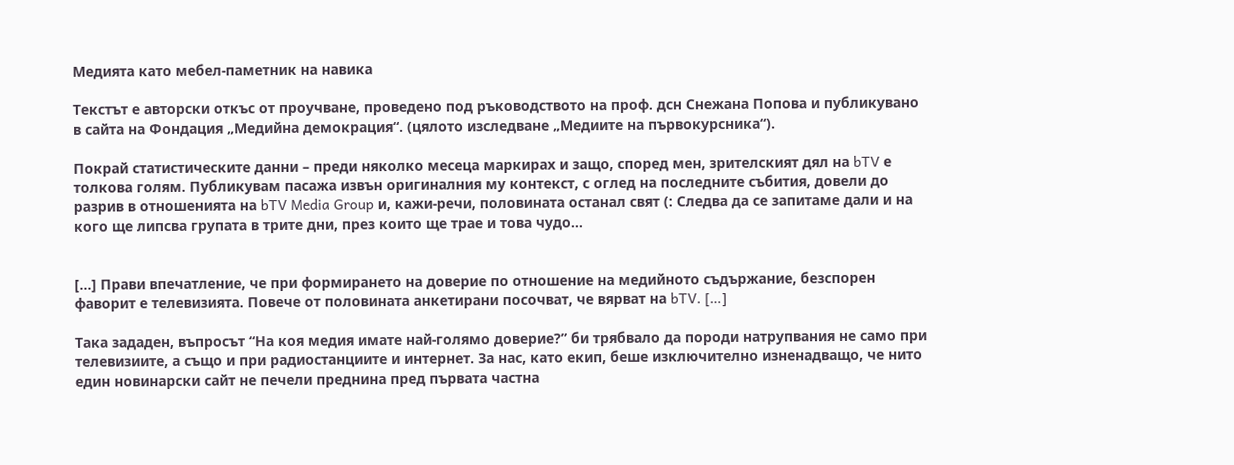Медията като мебел-паметник на навика

Текстът е авторски откъс от проучване, проведено под ръководството на проф. дсн Снежана Попова и публикувано в сайта на Фондация „Медийна демокрация“. (цялото изследване „Медиите на първокурсника“).

Покрай статистическите данни – преди няколко месеца маркирах и защо, според мен, зрителският дял на bTV е толкова голям. Публикувам пасажа извън оригиналния му контекст, с оглед на последните събития, довели до разрив в отношенията на bTV Media Group и, кажи-речи, половината останал свят (: Следва да се запитаме дали и на кого ще липсва групата в трите дни, през които ще трае и това чудо…


[…] Прави впечатление, че при формирането на доверие по отношение на медийното съдържание, безспорен фаворит е телевизията. Повече от половината анкетирани посочват, че вярват на bTV. […]

Така зададен, въпросът “На коя медия имате най-голямо доверие?” би трябвало да породи натрупвания не само при телевизиите, а също и при радиостанциите и интернет. За нас, като екип, беше изключително изненадващо, че нито един новинарски сайт не печели преднина пред първата частна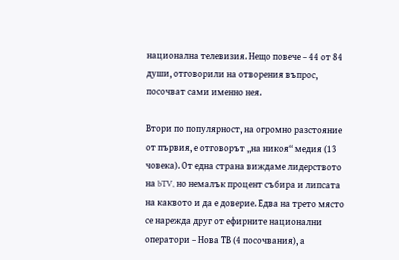национална телевизия. Нещо повече – 44 от 84 души, отговорили на отворения въпрос, посочват сами именно нея.

Втори по популярност, на огромно разстояние от първия, е отговорът „на никоя“ медия (13 човека). От една страна виждаме лидерството на bTV, но немалък процент събира и липсата на каквото и да е доверие. Едва на трето място се нарежда друг от ефирните национални оператори – Нова ТВ (4 посочвания), а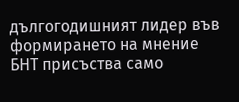дългогодишният лидер във формирането на мнение БНТ присъства само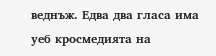веднъж. Едва два гласа има уеб кросмедията на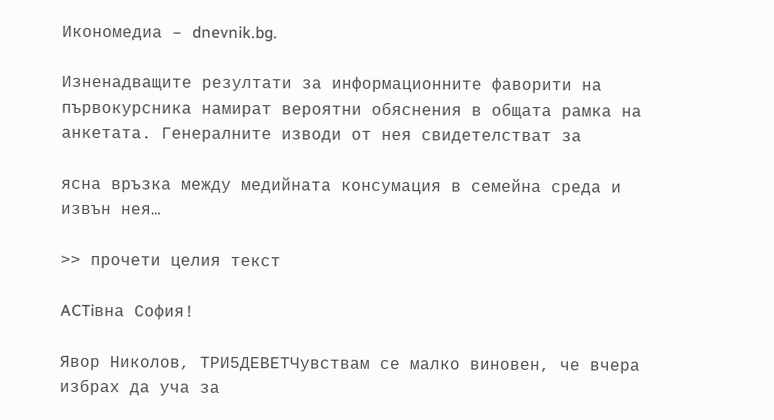Икономедиа – dnevnik.bg.

Изненадващите резултати за информационните фаворити на първокурсника намират вероятни обяснения в общата рамка на анкетата. Генералните изводи от нея свидетелстват за

ясна връзка между медийната консумация в семейна среда и извън нея…

>> прочети целия текст

ACTiвна София!

Явор Николов, ТРИ5ДЕВЕТЧувствам се малко виновен, че вчера избрах да уча за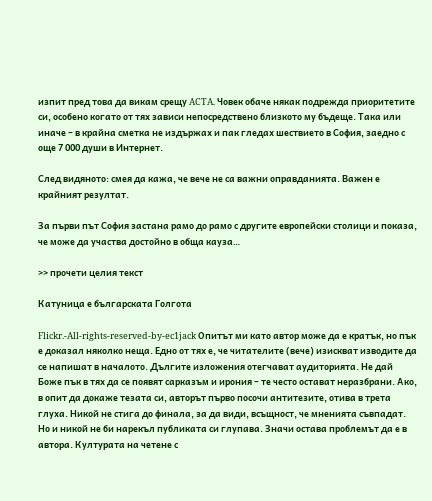изпит пред това да викам срещу ACTA. Човек обаче някак подрежда приоритетите си, особено когато от тях зависи непосредствено близкото му бъдеще. Така или иначе – в крайна сметка не издържах и пак гледах шествието в София, заедно с още 7 000 души в Интернет.

След видяното: смея да кажа, че вече не са важни оправданията. Важен е крайният резултат.

За първи път София застана рамо до рамо с другите европейски столици и показа, че може да участва достойно в обща кауза…

>> прочети целия текст

Катуница е българската Голгота

Flickr.-All-rights-reserved-by-ec1jack Опитът ми като автор може да е кратък, но пък е доказал няколко неща. Едно от тях е, че читателите (вече) изискват изводите да се напишат в началото. Дългите изложения отегчават аудиторията. Не дай Боже пък в тях да се появят сарказъм и ирония – те често остават неразбрани. Ако, в опит да докаже тезата си, авторът първо посочи антитезите, отива в трета глуха. Никой не стига до финала, за да види, всъщност, че мненията съвпадат. Но и никой не би нарекъл публиката си глупава. Значи остава проблемът да е в автора. Културата на четене с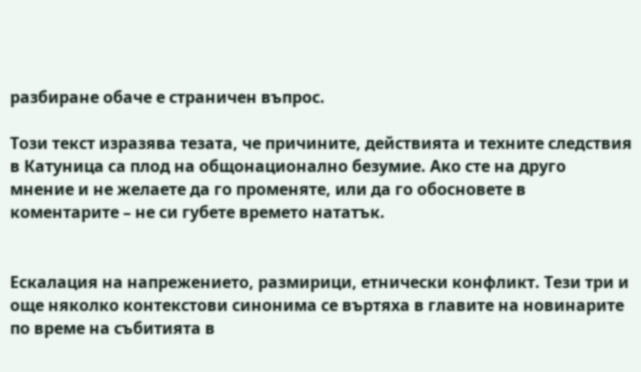разбиране обаче е страничен въпрос.

Този текст изразява тезата, че причините, действията и техните следствия в Катуница са плод на общонационално безумие. Ако сте на друго мнение и не желаете да го променяте, или да го обосновете в коментарите – не си губете времето нататък.


Ескалация на напрежението, размирици, етнически конфликт. Тези три и още няколко контекстови синонима се въртяха в главите на новинарите по време на събитията в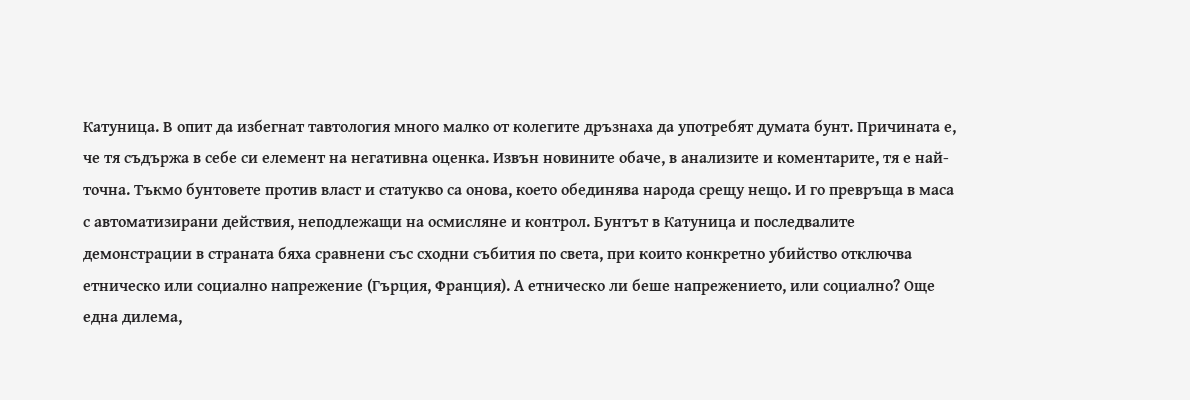Катуница. В опит да избегнат тавтология много малко от колегите дръзнаха да употребят думата бунт. Причината е, че тя съдържа в себе си елемент на негативна оценка. Извън новините обаче, в анализите и коментарите, тя е най-точна. Тъкмо бунтовете против власт и статукво са онова, което обединява народа срещу нещо. И го превръща в маса с автоматизирани действия, неподлежащи на осмисляне и контрол. Бунтът в Катуница и последвалите демонстрации в страната бяха сравнени със сходни събития по света, при които конкретно убийство отключва етническо или социално напрежение (Гърция, Франция). А етническо ли беше напрежението, или социално? Още една дилема,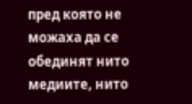пред която не можаха да се обединят нито медиите, нито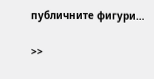публичните фигури…

>>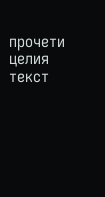прочети целия текст